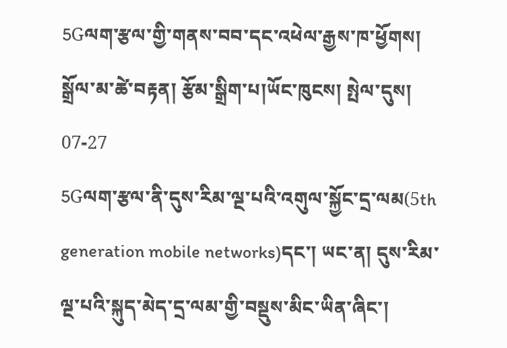5Gལག་རྩལ་གྱི་གནས་བབ་དང་འཕེལ་རྒྱས་ཁ་ཕྱོགས།
སྒྲོལ་མ་ཚེ་བརྟན། རྩོམ་སྒྲིག་པ།ཡོང་ཁུངས། སྤེལ་དུས། 07-27
5Gལག་རྩལ་ནི་དུས་རིམ་ལྔ་པའི་འགུལ་སྐྱོང་དྲ་ལམ(5th generation mobile networks)དང་། ཡང་ན། དུས་རིམ་ལྔ་པའི་སྐུད་མེད་དྲ་ལམ་གྱི་བསྡུས་མིང་ཡིན་ཞིང་།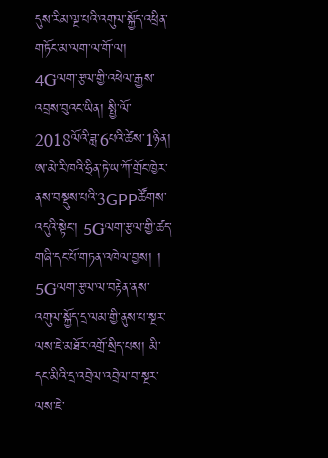དུས་རིམ་ལྔ་པའི་འགུལ་སྐྱོད་འཕྲིན་གཏོང་མ་ལག་ལ་གོ་ལ། 4Gལག་རྩལ་གྱི་འཕེལ་རྒྱས་འབྲས་བུའང་ཡིན། སྤྱི་ལོ་2018ལོའི་ཟླ་6པའི་ཚེས་1ཉིན། ཨ་མེ་རི་ཁའི་ཧྲིན་ཏེ་ཡ་ཀོ་གྲོང་ཁྱེར་ནས་བསྡུས་པའི་3GPPཚོགས་འདུའི་སྟེང་། 5Gལག་རྩལ་གྱི་ཚད་གཞི་དང་པོ་གཏན་འཁེལ་བྱས། །
5Gལག་རྩལ་ལ་བརྟེན་ནས་འགུལ་སྐྱོད་དྲ་ལམ་གྱི་ནུས་པ་སྔར་ལས་ཇེ་མཐོར་འགྲོ་སྲིད་པས། མི་དང་མིའི་དྲ་འབྲེལ་འབྲེལ་བ་སྔར་ལས་ཇེ་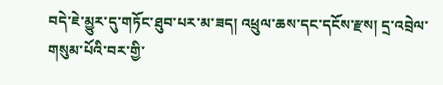བདེ་ཇེ་མྱུར་དུ་གཏོང་ཐུབ་པར་མ་ཟད། འཕྲུལ་ཆས་དང་དངོས་རྫས། དྲ་འབྲེལ་གསུམ་པོའི་བར་གྱི་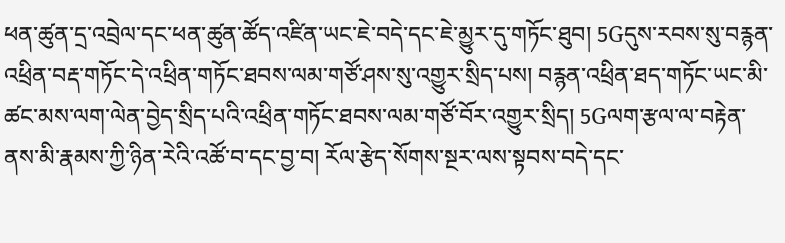ཕན་ཚུན་དྲ་འབྲེལ་དང་ཕན་ཚུན་ཚོད་འཛིན་ཡང་ཇེ་བདེ་དང་ཇེ་མྱུར་དུ་གཏོང་ཐུབ། 5Gདུས་རབས་སུ་བརྙན་འཕྲིན་བརྡ་གཏོང་དེ་འཕྲིན་གཏོང་ཐབས་ལམ་གཙོ་ཤས་སུ་འགྱུར་སྲིད་པས། བརྙན་འཕྲིན་ཐད་གཏོང་ཡང་མི་ཚང་མས་ལག་ལེན་བྱེད་སྲིད་པའི་འཕྲིན་གཏོང་ཐབས་ལམ་གཙོ་བོར་འགྱུར་སྲིད། 5Gལག་རྩལ་ལ་བརྟེན་ནས་མི་རྣམས་ཀྱི་ཉིན་རེའི་འཚོ་བ་དང་བྱ་བ། རོལ་རྩེད་སོགས་སྔར་ལས་སྟབས་བདེ་དང་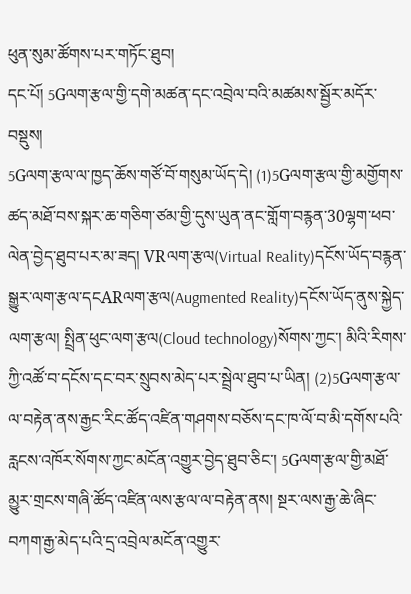ཕུན་སུམ་ཚོགས་པར་གཏོང་ཐུབ།
དང་པོ། 5Gལག་རྩལ་གྱི་དགེ་མཚན་དང་འབྲེལ་བའི་མཚམས་སྦྱོར་མདོར་བསྡུས།
5Gལག་རྩལ་ལ་ཁྱད་ཆོས་གཙོ་བོ་གསུམ་ཡོད་དེ། (1)5Gལག་རྩལ་གྱི་མགྱོགས་ཚད་མཐོ་བས་སྐར་ཆ་གཅིག་ཙམ་གྱི་དུས་ཡུན་ནང་གློག་བརྙན་30ལྷག་ཕབ་ལེན་བྱེད་ཐུབ་པར་མ་ཟད། VRལག་རྩལ(Virtual Reality)དངོས་ཡོད་བརྙན་སྒྱུར་ལག་རྩལ་དངARལག་རྩལ(Augmented Reality)དངོས་ཡོད་ནུས་སྐྱེད་ལག་རྩལ། སྤྲིན་ཕུང་ལག་རྩལ(Cloud technology)སོགས་ཀྱང་། མིའི་རིགས་ཀྱི་འཚོ་བ་དངོས་དང་བར་སྲུབས་མེད་པར་སྦྲེལ་ཐུབ་པ་ཡིན། (2)5Gལག་རྩལ་ལ་བརྟེན་ནས་རྒྱང་རིང་ཚོད་འཛིན་གཤགས་བཅོས་དང་ཁ་ལོ་བ་མི་དགོས་པའི་རླངས་འཁོར་སོགས་ཀྱང་མངོན་འགྱུར་བྱེད་ཐུབ་ཅིང་། 5Gལག་རྩལ་གྱི་མཐོ་མྱུར་གྲངས་གཞི་ཚོད་འཛིན་ལས་རྩལ་ལ་བརྟེན་ནས། སྔར་ལས་རྒྱ་ཆེ་ཞིང་བཀག་རྒྱ་མེད་པའི་དྲ་འབྲེལ་མངོན་འགྱུར་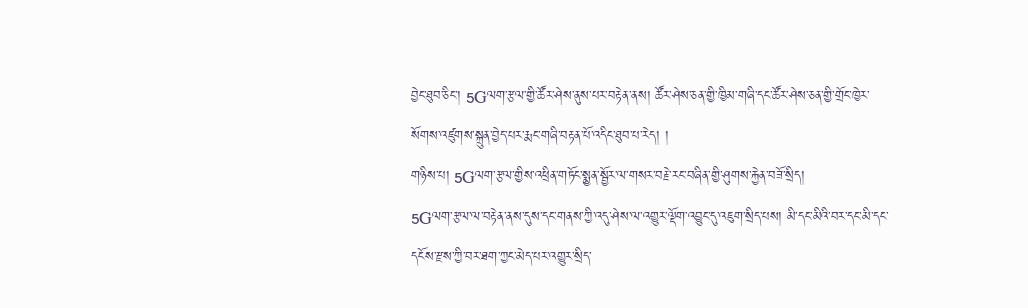བྱེང་ཐུབ་ཅིང་། 5Gལག་རྩལ་གྱི་ཚོར་ཤེས་ནུས་པར་བརྟེན་ནས། ཚོར་ཤེས་ཅན་གྱི་ཁྱིམ་གཞི་དང་ཚོར་ཤེས་ཅན་གྱི་གྲོང་ཁྱེར་སོགས་འཛུགས་སྐྲུན་བྱེད་པར་རྨང་གཞི་བརྟན་པོ་འདིང་ཐུབ་པ་རེད། །
གཉིས་པ། 5Gལག་རྩལ་གྱིས་འཕྲིན་གཏོང་སྨྱན་སྦྱོར་ལ་གསར་བརྗེ་རང་བཞིན་གྱི་ཤུགས་རྐྱེན་བཟོ་སྲིད།
5Gལག་རྩལ་ལ་བརྟེན་ནས་དུས་དང་གནས་ཀྱི་འདུ་ཤེས་ལ་འགྱུར་ལྡོག་འབྱུང་དུ་འཇུག་སྲིད་པས། མི་དང་མིའི་བར་དང་མི་དང་དངོས་རྫས་ཀྱི་བར་ཐག་ཀྱང་མེད་པར་འགྱུར་སྲིད་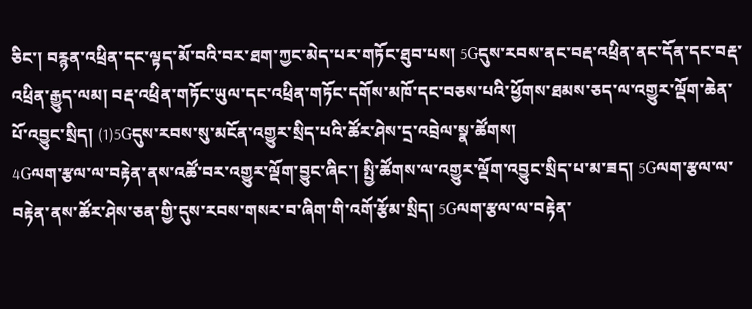ཅིང་། བརྙན་འཕྲིན་དང་ལྟད་མོ་བའི་བར་ཐག་ཀྱང་མེད་པར་གཏོང་ཐུབ་པས། 5Gདུས་རབས་ནང་བརྡ་འཕྲིན་ནང་དོན་དང་བརྡ་འཕྲིན་རྒྱུད་ལམ། བརྡ་འཕྲིན་གཏོང་ཡུལ་དང་འཕྲིན་གཏོང་དགོས་མཁོ་དང་བཅས་པའི་ཕྱོགས་ཐམས་ཅད་ལ་འགྱུར་ལྡོག་ཆེན་པོ་འབྱུང་སྲིད། (1)5Gདུས་རབས་སུ་མངོན་འགྱུར་སྲིད་པའི་ཚོར་ཤེས་དྲ་འབྲེལ་སྣ་ཚོགས།
4Gལག་རྩལ་ལ་བརྟེན་ནས་འཚོ་བར་འགྱུར་ལྡོག་བྱུང་ཞིང་། སྤྱི་ཚོགས་ལ་འགྱུར་ལྡོག་འབྱུང་སྲིད་པ་མ་ཟད། 5Gལག་རྩལ་ལ་བརྟེན་ནས་ཚོར་ཤེས་ཅན་གྱི་དུས་རབས་གསར་བ་ཞིག་གི་འགོ་རྩོམ་སྲིད། 5Gལག་རྩལ་ལ་བརྟེན་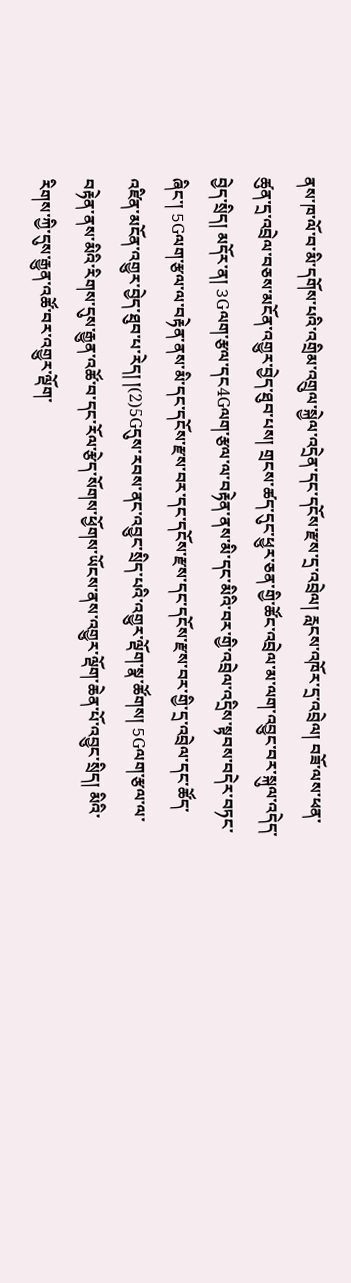ནས་ཁ་ལོ་བ་མི་དགོས་པའི་འགྲིམ་འགྲུལ་སྐྱེལ་འདྲེན་དང་དངོས་རྫས་དྲ་འབྲེལ། རླངས་འཁོར་དྲ་འབྲེལ། བཟོ་ལས་ཕན་ཚུན་དྲ་འབྲེལ་བཅས་མངོན་འགྱུར་བྱེད་ཐུབ་པས། གྲངས་ཚད་དུང་ཕྱུར་ཅན་གྱི་ཚོང་འབྲེལ་མ་ལག་འབྱུང་བར་སྐུལ་འདེད་བྱེད་སྲིད། མདོར་ན། 3Gལག་རྩལ་དང4Gལག་རྩལ་ལ་བརྟེན་ནས་མི་དང་མིའི་བར་གྱི་འབྲེལ་འདྲིས་སྟབས་བདེར་བཏང་ཞིང་། 5Gལག་རྩལ་ལ་བརྟེན་ནས་མི་དང་དངོས་རྫས་བར་དང་དངོས་རྫས་དང་དངོས་རྫས་བར་གྱི་དྲ་འབྲེལ་དང་ཚོད་འཛིན་མངོན་འགྱུར་བྱེད་ཐུབ་པ་རེད། །(2)5Gདུས་རབས་ནང་འབྱུང་སྲིད་པའི་འགྱུར་ལྡོག་སྣ་ཚོགས། 5Gལག་རྩལ་ལ་བརྟེན་ནས་མིའི་རིགས་དུས་རྒྱུན་འཚོ་བ་དང་རོལ་རྩེད་སོགས་ཕྱོགས་ཡོངས་ནས་འགྱུར་ལྡོག་ཆེན་པོ་འབྱུང་སྲིད། མིའི་རིགས་ཀྱི་དུས་རྒྱུན་འཚོ་བར་འགྱུར་ལྡོག་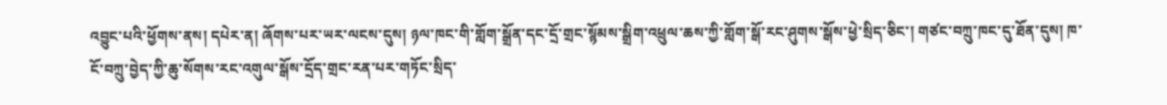འབྱུང་པའི་ཕྱོགས་ནས། དཔེར་ན། ཞོགས་པར་ཡར་ལངས་དུས། ཉལ་ཁང་གི་གློག་སྒྲོན་དང་དྲོ་གྲང་སྙོམས་སྒྲིག་འཕྲུལ་ཆས་ཀྱི་གློག་སྒོ་རང་ཤུགས་སྒོས་ཕྱེ་སྲིད་ཅིང་། གཙང་བཀྲུ་ཁང་དུ་ཐོན་དུས། ཁ་ངོ་བཀྲུ་བྱེད་ཀྱི་ཆུ་སོགས་རང་འགུལ་སྒོས་དྲོད་གྲང་རན་པར་གཏོང་སྲིད་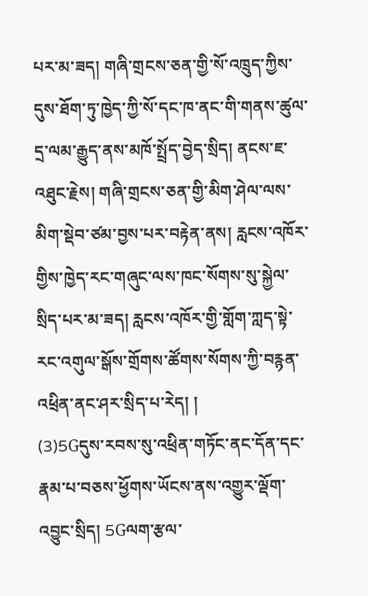པར་མ་ཟད། གཞི་གྲངས་ཅན་གྱི་སོ་འཁྲུད་ཀྱིས་དུས་ཐོག་ཏུ་ཁྱེད་ཀྱི་སོ་དང་ཁ་ནང་གི་གནས་ཚུལ་དྲ་ལམ་རྒྱུད་ནས་མཁོ་སྤྲོད་བྱེད་སྲིད། ནངས་ཇ་འཐུང་རྗེས། གཞི་གྲངས་ཅན་གྱི་མིག་ཤེལ་ལས་མིག་སྡེབ་ཙམ་བྱས་པར་བརྟེན་ནས། རླངས་འཁོར་གྱིས་ཁྱེད་རང་གཞུང་ལས་ཁང་སོགས་སུ་སྐྱེལ་སྲིད་པར་མ་ཟད། རླངས་འཁོར་གྱི་གློག་ཀླད་སྟེ་རང་འགུལ་སྒོས་གྲོགས་ཚོགས་སོགས་ཀྱི་བརྙན་འཕྲིན་ནང་ཤར་སྲིད་པ་རེད། །
(3)5Gདུས་རབས་སུ་འཕྲིན་གཏོང་ནང་དོན་དང་རྣམ་པ་བཅས་ཕྱོགས་ཡོངས་ནས་འགྱུར་ལྡོག་འབྱུང་སྲིད། 5Gལག་རྩལ་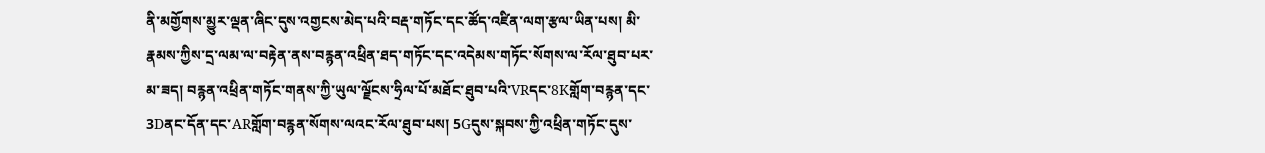ནི་མགྱོགས་མྱུར་ལྡན་ཞིང་དུས་འགྱངས་མེད་པའི་བརྡ་གཏོང་དང་ཚོད་འཛིན་ལག་རྩལ་ཡིན་པས། མི་རྣམས་ཀྱིས་དྲ་ལམ་ལ་བརྟེན་ནས་བརྙན་འཕྲིན་ཐད་གཏོང་དང་འདེམས་གཏོང་སོགས་ལ་རོལ་ཐུབ་པར་མ་ཟད། བརྙན་འཕྲིན་གཏོང་གནས་ཀྱི་ཡུལ་ལྗོངས་ཧྲིལ་པོ་མཐོང་ཐུབ་པའི་VRདང་8Kགློག་བརྙན་དང་3Dནང་དོན་དང་ARགློག་བརྙན་སོགས་ལའང་རོལ་ཐུབ་པས། 5Gདུས་སྐབས་ཀྱི་འཕྲིན་གཏོང་དུས་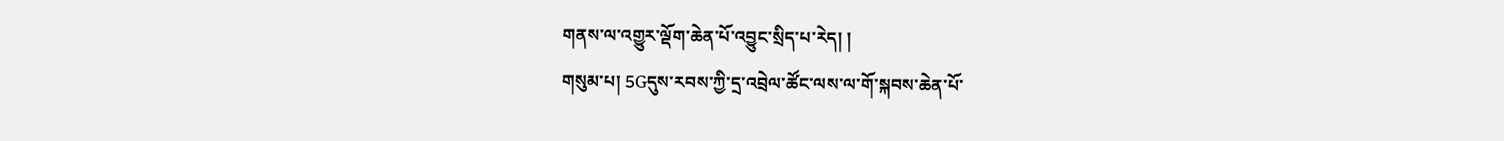གནས་ལ་འགྱུར་ལྡོག་ཆེན་པོ་འབྱུང་སྲིད་པ་རེད། །
གསུམ་པ། 5Gདུས་རབས་ཀྱི་དྲ་འབྲེལ་ཚོང་ལས་ལ་གོ་སྐབས་ཆེན་པོ་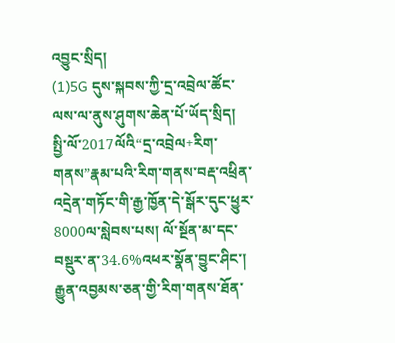འབྱུང་སྲིད།
(1)5G དུས་སྐབས་ཀྱི་དྲ་འབྲེལ་ཚོང་ལས་ལ་ནུས་ཤུགས་ཆེན་པོ་ཡོད་སྲིད། སྤྱི་ལོ་2017ལོའི“དྲ་འབྲེལ+རིག་གནས”རྣམ་པའི་རིག་གནས་བརྡ་འཕྲིན་འདྲེན་གཏོང་གི་རྒྱ་ཁྱོན་དེ་སྒོར་དུང་ཕྱུར་8000ལ་སླེབས་པས། ལོ་སྔོན་མ་དང་བསྡུར་ན་34.6%འཕར་སྣོན་བྱུང་ཤིང་། རྒྱུན་འབྱམས་ཅན་གྱི་རིག་གནས་ཐོན་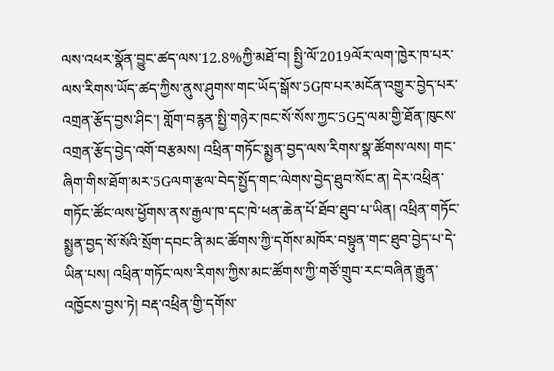ལས་འཕར་སྣོན་བྱུང་ཚད་ལས་12.8%ཀྱི་མཐོ་བ། སྤྱི་ལོ་2019ལོར་ལག་ཁྱེར་ཁ་པར་ལས་རིགས་ཡོད་ཚད་ཀྱིས་ནུས་ཤུགས་གང་ཡོད་སྒོས་5Gཁ་པར་མངོན་འགྱུར་བྱེད་པར་འགྲན་རྩོད་བྱས་ཤིང་། གློག་བརྙན་སྤྱི་གཉེར་ཁང་སོ་སོས་ཀྱང་5Gདྲ་ལམ་གྱི་ཐོན་ཁུངས་འགྲན་རྩོད་བྱེད་འགོ་བརྩམས། འཕྲིན་གཏོང་སྨྱན་བྱད་ལས་རིགས་སྣ་ཚོགས་ལས། གང་ཞིག་གིས་ཐོག་མར་5Gལག་རྩལ་བེད་སྤྱོད་གང་ལེགས་བྱེད་ཐུབ་སོང་ན། དེར་འཕྲིན་གཏོང་ཚོང་ལས་ཕྱོགས་ནས་རྒྱལ་ཁ་དང་ཁེ་ཕན་ཆེན་པོ་ཐོབ་ཐུབ་པ་ཡིན། འཕྲིན་གཏོང་སྨྱན་བྱད་སོ་སོའི་སྲོག་དབང་ནི་མང་ཚོགས་ཀྱི་དགོས་མཁོར་བསྟུན་གང་ཐུབ་བྱེད་པ་དེ་ཡིན་པས། འཕྲིན་གཏོང་ལས་རིགས་ཀྱིས་མང་ཚོགས་ཀྱི་གཙོ་གྲུབ་རང་བཞིན་རྒྱུན་འཁྱོངས་བྱས་ཏེ། བརྡ་འཕྲིན་གྱི་དགོས་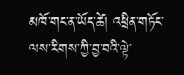མཁོ་གང་ན་ཡོད་ཚེ། འཕྲིན་གཏོང་ལས་རིགས་ཀྱི་བྱ་བའི་ལྟེ་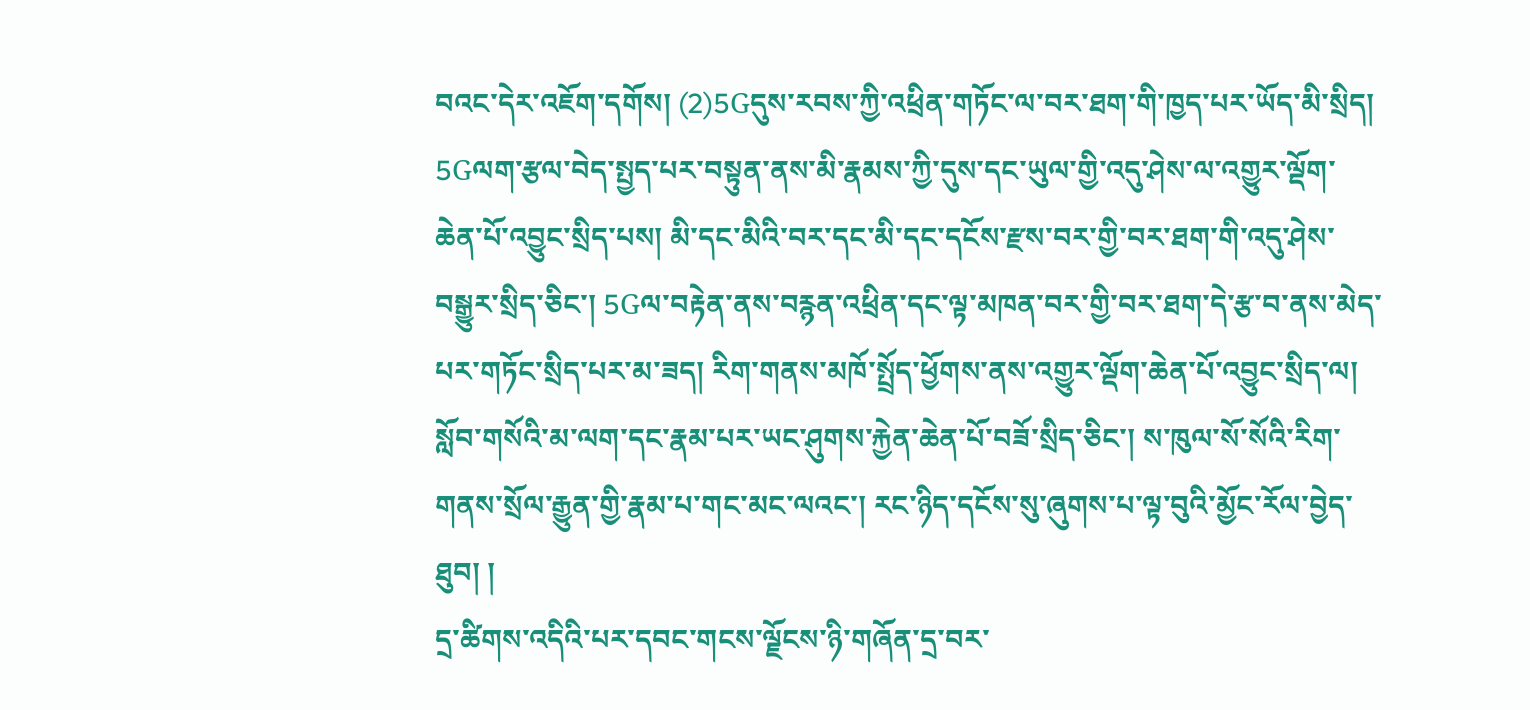བའང་དེར་འཇོག་དགོས། (2)5Gདུས་རབས་ཀྱི་འཕྲིན་གཏོང་ལ་བར་ཐག་གི་ཁྱད་པར་ཡོད་མི་སྲིད། 5Gལག་རྩལ་བེད་སྤྱད་པར་བསྟུན་ནས་མི་རྣམས་ཀྱི་དུས་དང་ཡུལ་གྱི་འདུ་ཤེས་ལ་འགྱུར་ལྡོག་ཆེན་པོ་འབྱུང་སྲིད་པས། མི་དང་མིའི་བར་དང་མི་དང་དངོས་རྫས་བར་གྱི་བར་ཐག་གི་འདུ་ཤེས་བསྒྱུར་སྲིད་ཅིང་། 5Gལ་བརྟེན་ནས་བརྙན་འཕྲིན་དང་ལྟ་མཁན་བར་གྱི་བར་ཐག་དེ་རྩ་བ་ནས་མེད་པར་གཏོང་སྲིད་པར་མ་ཟད། རིག་གནས་མཁོ་སྤྲོད་ཕྱོགས་ནས་འགྱུར་ལྡོག་ཆེན་པོ་འབྱུང་སྲིད་ལ། སློབ་གསོའི་མ་ལག་དང་རྣམ་པར་ཡང་ཤུགས་རྐྱེན་ཆེན་པོ་བཟོ་སྲིད་ཅིང་། ས་ཁུལ་སོ་སོའི་རིག་གནས་སྲོལ་རྒྱུན་གྱི་རྣམ་པ་གང་མང་ལའང་། རང་ཉིད་དངོས་སུ་ཞུགས་པ་ལྟ་བུའི་མྱོང་རོལ་བྱེད་ཐུབ། །
དྲ་ཚིགས་འདིའི་པར་དབང་གངས་ལྗོངས་ཉི་གཞོན་དྲ་བར་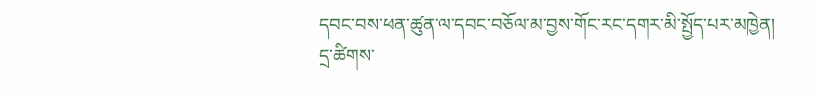དབང་བས་ཕན་ཚུན་ལ་དབང་བཅོལ་མ་བྱས་གོང་རང་དགར་མི་སྤྱོད་པར་མཁྱེན།
དྲ་ཚིགས་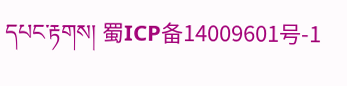དཔང་རྟགས། 蜀ICP备14009601号-1